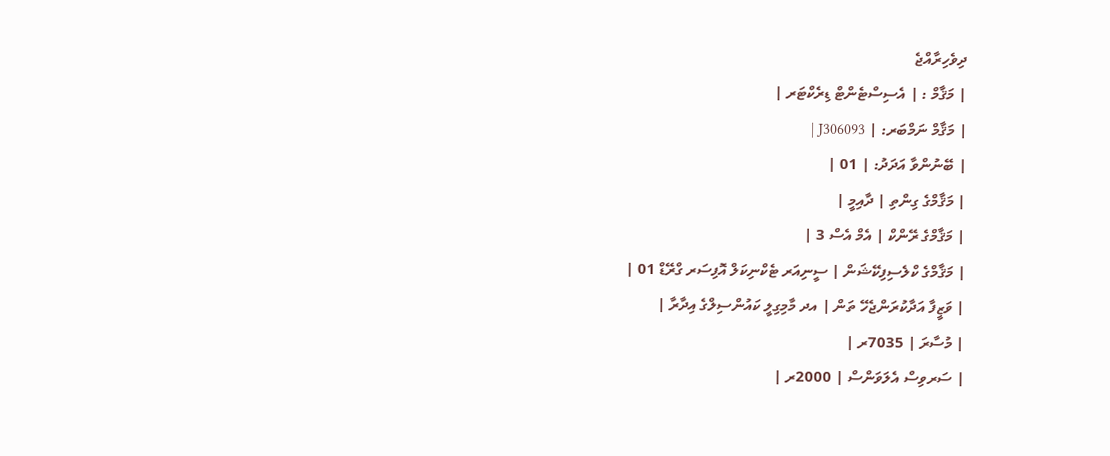ދިވެހިރާއްޖެ
| މަޤާމް : | އެސިސްޓެންޓް ޑިރެކްޓަރ |
| މަޤާމް ނަމްބަރ: | J306093 |
| ބޭނުންވާ އަދަދު: | 01 |
| މަޤާމްގެ ގިންތި | ދާއިމީ |
| މަޤާމްގެ ރޭންކް | އެމް އެސް 3 |
| މަޤާމްގެ ކްލެސިފިކޭޝަން | ސީނިއަރ ޓެކްނިކަލް އޮފިސަރ ގްރޭޑް 01 |
| ވަޒީފާ އަދާކުރަންޖެހޭ ތަން | އދ މާމިގިލީ ކައުންސިލްގެ އިދާރާ |
| މުސާރަ | 7035ރ |
| ސަރވިސް އެލަވަންސް | 2000ރ |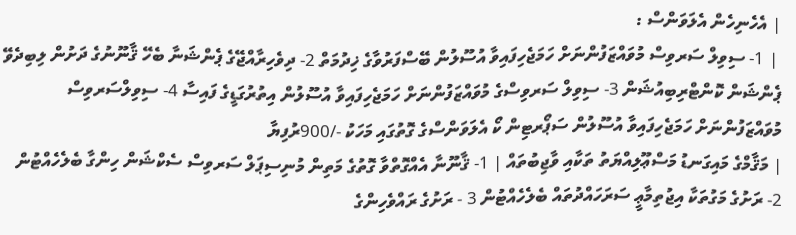| އެހެނިހެން އެލަވަންސް :
 | 1- ސިވިލް ސަރވިސް މުވައްޒަފުންނަށް ހަމަޖެހިފައިވާ އުސޫލުން ބޭސްފަރުވާގެ ޚިދުމަތް 2- ދިވެހިރާއްޖޭގެ ޕެންޝަނާ ބެހޭ ޤާނޫނުގެ ދަށުން ލިބިދެވޭ ޕެންޝަން ކޮންޓްރިބިއުޝަން 3- ސިވިލް ސަރވިސްގެ މުވައްޒަފުންނަށް ހަމަޖެހިފައިވާ އުސޫލުން އިތުރުގަޑީގެ ފައިސާ 4- ސިވިލްސަރވިސް މުވައްޒަފުންނަށް ހަމަޖެހިފައިވާ އުސޫލުން ސަޕޯރޓިން ކޯ އެލަވަންސްގެ ގޮތުގައި މަހަކު -/900ރުފިޔާ
| މަޤާމްގެ މައިގަނޑު މަސްޢޫލިއްޔަތު ތަކާއި ވާޖިބުތައް | 1- ޤާނޫނާ އެއްގޮތްވާ ގޮތުގެ މަތިން މުނިސިޕަލް ސަރވިސް ސެކްޝަން ހިންގާ ބެލެހެއްޓުން 2- ރަށުގެ މަގުތަކާ އިޖުތިމާޢީ ސަރަހައްދުތައް ބެލެހެއްޓުން 3 - ރަށުގެ ރައްވެހިންގެ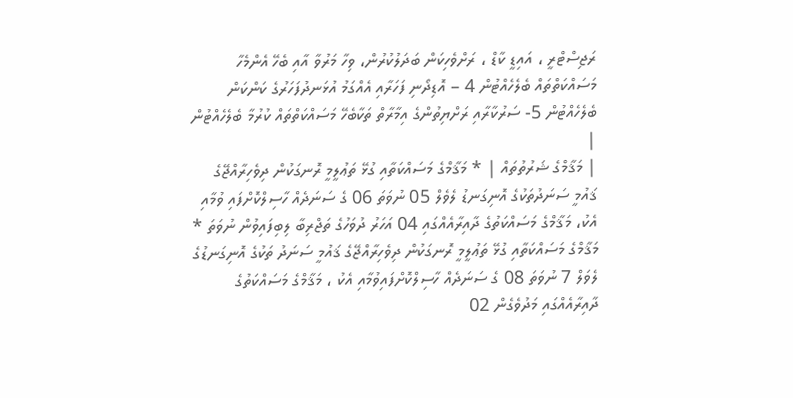ރަޖިސްޓްރީ ، އައިޑީ ކާޑް ، ރަށްވެހިކަން ބަދަލުކުރުން، ވިހާ މަރުވާ އާއި ބެހޭ އެންމެހާ މަސައްކަތްތައް ބެލެހެއްޓުން 4 – އޮޑިދޯނި ފަހަރާއި އެއްގަމު އުޅަނދުފަހަރުގެ ކަންކަން ބެލެހެއްޓުން 5- ސަރުކާރާއި ރަށްޔިތުންގެ އިމާރާތް ތަކާބެހޭ މަސައްކަތްތައް ކުރުމާ ބެލެހެއްޓުން |
| މަޤާމްގެ ޝަރުތުތައް | * މަޤާމްގެ މަސައްކަތާއި ގުޅޭ ތަޢުލީމީ ރޮނގަކުން ދިވެހިރާއްޖޭގެ ޤައުމީ ސަނަދުތަކުގެ އޮނިގަނޑު ލެވެލް 05 ނުވަތަ 06 ގެ ސަނަދެއް ހާސިލްކޮށްފައި ވުމާއި އެކު، މަޤާމްގެ މަސައްކަތުގެ ދާއިރާއެއްގައި 04 އަހަރު ދުވަހުގެ ތަޖްރިބާ ލިބިފައިވުން ނުވަތަ * މަޤާމްގެ މަސައްކަތާއި ގުޅޭ ތަޢުލީމީ ރޮނގަކުން ދިވެހިރާއްޖޭގެ ޤައުމީ ސަނަދު ތަކުގެ އޮނިގަނޑުގެ ލެވަލް 7 ނުވަތަ 08 ގެ ސަނަދެއް ހާސިލްކޮށްފައިވުމާއި އެކު ، މަޤާމްގެ މަސައްކަތުގެ ދާއިރާއެއްގައި މަދުވެގެން 02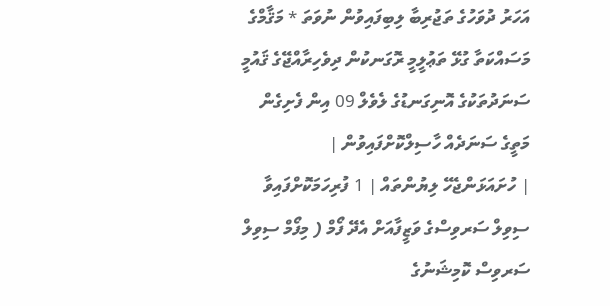އަހަރު ދުވަހުގެ ތަޖުރިބާ ލިބިފައިވުން ނުވަތަ * މަޤާމްގެ މަސައްކަތާ ގުޅޭ ތަޢުލީމީ ރޮގަނކުން ދިވެހިރާއްޖޭގެ ޤައުމީ ސަނަދުތަކުގެ އޮނިގަނޑުގެ ލެވެލް 09 އިން ފެށިގެން މަތީގެ ސަނަދެއް ހާސިލްކޮށްފައިވުން |
| ހުށައަޅަންޖެހޭ ލިޔުންތައް | 1 ފުރިހަމަކޮށްފައިވާ ސިވިލް ސަރވިސްގެ ވަޒީފާއަށް އެދޭ ފޯމް ( މިފޯމް ސިވިލް ސަރވިސް ކޮމިޝަނުގެ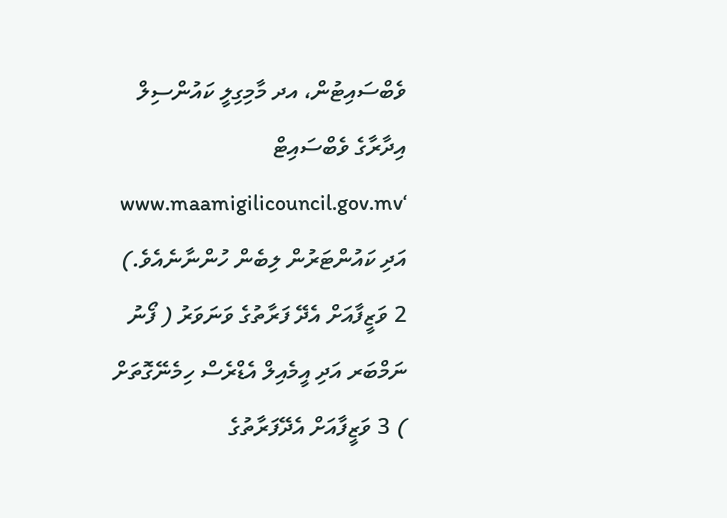ވެބްސައިޓުން، އދ މާމިގިލީ ކައުންސިލް އިދާރާގެ ވެބްސައިޓް ‘www.maamigilicouncil.gov.mv އަދި ކައުންޓަރުން ލިބެން ހުންނާނެއެވެ.) 2 ވަޒީފާއަށް އެދޭ ފަރާތުގެ ވަނަވަރު ( ފޯނު ނަމްބަރ އަދި އީމެއިލް އެޑްރެސް ހިމެނޭގޮތަށް ) 3 ވަޒީފާއަށް އެދޭފަރާތުގެ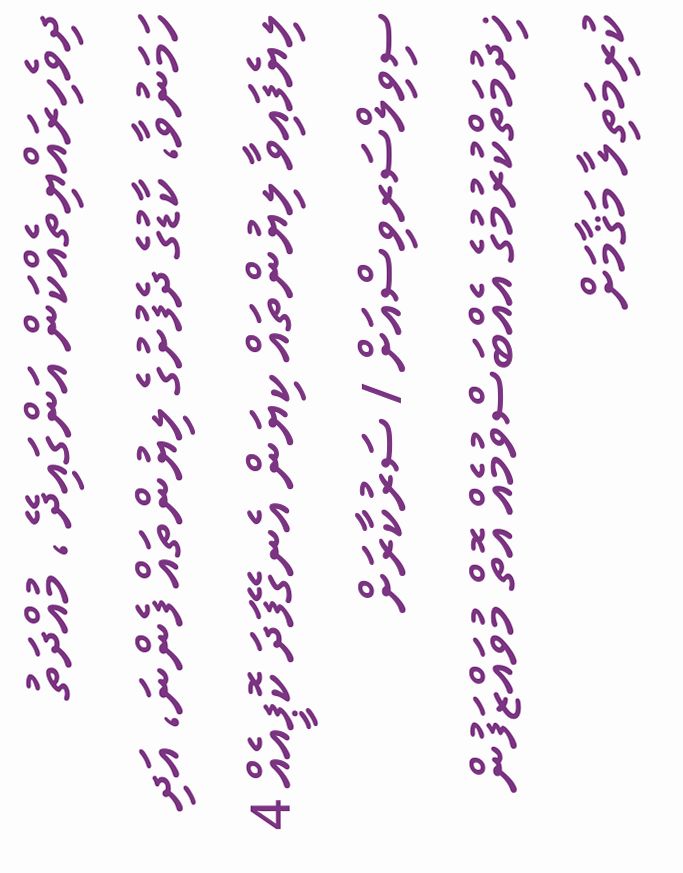ދިވެހިރައްޔިތެއްކަން އަންގައިދޭ ، މުއްދަތު ހަމަނުވާ، ކާޑުގެ ދެފުށުގެ ލިޔުންތައް ފެންނަ، އަދި ލިޔެފައިވާ ލިޔުންތައް ކިޔަން އެނގޭފަދަ ކޮޕީއެއް 4 ސިވިލްސަރވިސްއަށް / ސަރުކާރަށް ޚިދުމަތްކުރުމުގެ އެއްބަސްވުމެއް އޮތް މުވައްޒަފުން ކުރިމަތިލާ މަޤާމަށް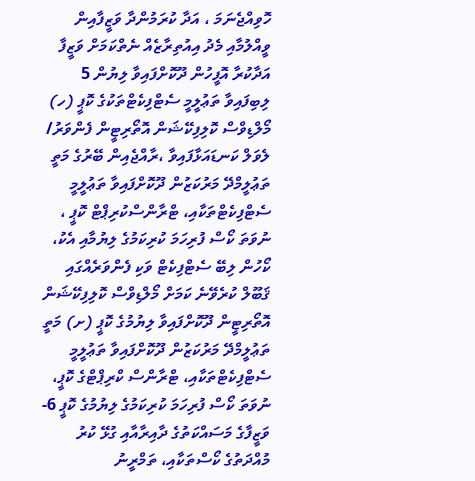ހޮވިއްޖެނަމަ ، އަދާ ކުރަމުންދާ ވަޒީފާއިން ވީއްލުމާއި މެދު އިއުތިރާޒެއް ނެތްކަމަށް ވަޒީފާ އަދާކުރާ އޮފީހުން ދޫކޮށްފައިވާ ލިޔުން 5 ލިބިފައިވާ ތަޢުލީމީ ސެޓްފިކެޓްތަކުގެ ކޮޕީ (ހ) މޯލްޑިވްސް ކޮލިފިކޭޝަން އޮތޯރިޓީން ފެންވަރު/ ލެވަލް ކަނޑައަޅާފައިވާ ،ރާއްޖެއިން ބޭރުގެ މަތީ ތަޢުލީމްދޭ މަރުކަޒުން ދޫކޮށްފައިވާ ތަޢުލީމީ ސެޓްފިކެޓްތަކާއި، ޓްރާންސްކުރިޕްޓް ކޮޕީ ، ނުވަތަ ކޯސް ފުރިހަމަ ކުރިކަމުގެ ލިޔުމާއި އެކު، ކޯހުން ލިބޭ ސެޓްފިކެޓް ވަކި ފެންވަރެއްގައި ޤަބޫލް ކުރެވޭނެ ކަމަށް މޯލްޑިވްސް ކޮލިފިކޭޝަން އޮތޯރިޓީން ދޫކޮށްފައިވާ ލިޔުމުގެ ކޮޕީ (ށ) މަތީ ތަޢުލީމްދޭ މަރުކަޒުން ދޫކޮށްފައިވާ ތަޢުލީމީ ސެޓްފިކެޓްތަކާއި، ޓްރާންސް ކްރިޕްޓްގެ ކޮޕީ، ނުވަތަ ކޯސް ފުރިހަމަ ކުރިކަމުގެ ލިޔުމުގެ ކޮޕީ 6- ވަޒީފާގެ މަސައްކަތުގެ ދާއިރާއާއި ގުޅޭ ކުރު މުއްދަތުގެ ކޯސްތަކާއި، ތަމްރީނު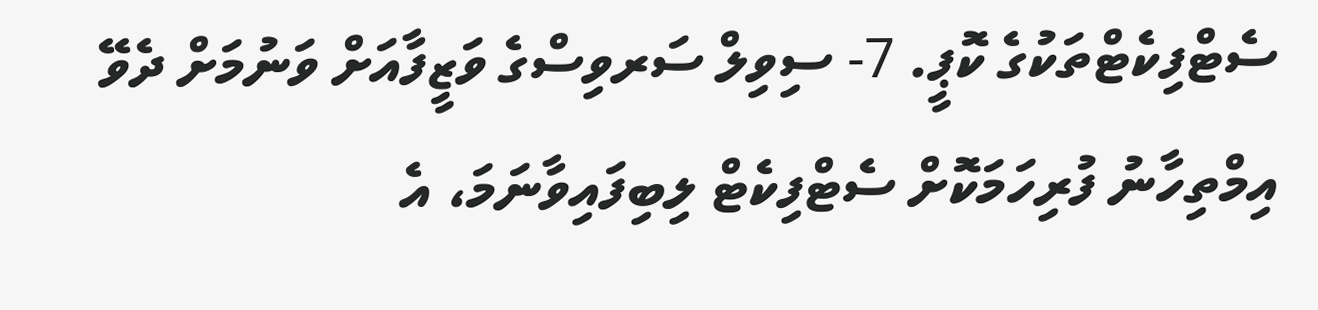ސެޓްފިކެޓްތަކުގެ ކޮޕީ. 7- ސިވިލް ސަރވިސްގެ ވަޒީފާއަށް ވަނުމަށް ދެވޭ އިމްތިހާނު ފުރިހަމަކޮށް ސެޓްފިކެޓް ލިބިފައިވާނަމަ، އެ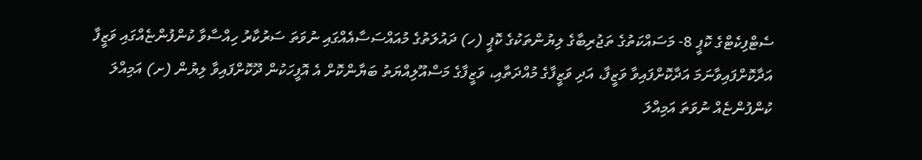ސެޓްފިކެޓްގެ ކޮޕީ 8- މަސައްކަތުގެ ތަޖުރިބާގެ ލިޔުންތަކުގެ ކޮޕީ (ހ) ދައުލަތުގެ މުއައްސަސާއެއްގައި ނުވަތަ ސަރުކާރު ހިއްސާވާ ކުންފުންޏެއްގައި ވަޒީފާ އަދާކޮށްފައިވާނަމަ އަދާކޮށްފައިވާ ވަޒީފާ، އަދި ވަޒީފާގެ މުއްދަތާއި، ވަޒީފާގެ މަސްއޫލިއްޔަތު ބަޔާންކޮށް އެ އޮފީހަކުން ދޫކޮށްފައިވާ ލިޔުން (ށ) އަމިއްލަ ކުންފުންޏެއް ނުވަތަ އަމިއްލަ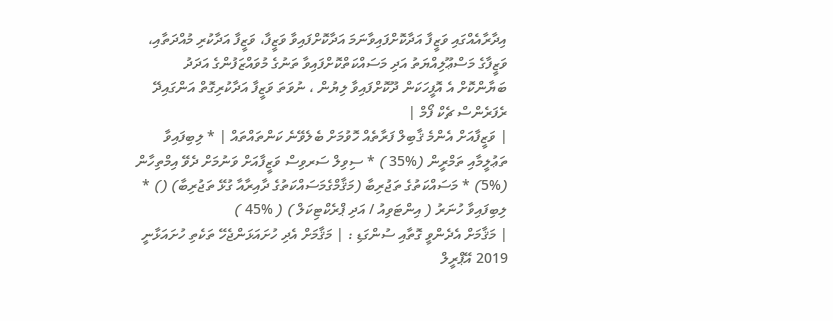އިދާރާއެއްގައި ވަޒީފާ އަދާކޮށްފައިވާނަމަ އަދާކޮށްފައިވާ ވަޒީފާ، ވަޒީފާ އަދާކުރި މުއްދަތާއި، ވަޒީފާގެ މަސްޢޫލިއްޔަތު އަދި މަސައްކަތްކޮށްފައިވާ ތަނުގެ މުވައްޒަފުންގެ އަދަދު ބަޔާންކޮށް އެ އޮފީހަކަން ދޫކޮށްފައިވާ ލިޔުން ، ނުވަތަ ވަޒީފާ އަދާކުރިގޮތް އަންގައިދޭ ރެފަރެންސް ޗެކް ފޯމް |
| ވަޒީފާއަށް އެންމެ ޤާބިލް ފަރާތެއް ހޮވުމަށް ބެލެވޭނެ ކަންތައްތައް | * ލިބިފައިވާ ތަޢުލީމާއި ތަމްރީން (%35 ) * ސިވިލް ސަރވިސް ވަޒީފާއަށް ވަނުމަށް ދެވޭ އިމްތިހާން (%5) * މަސައްކަތުގެ ތަޖުރިބާ (މަޤާމްގެމަސައްކަތުގެ ދާއިރާއާ ގުޅޭ ތަޖުރިބާ) () * ލިބިފައިވާ ހުނަރު ( އިންޓަވިއު / އަދި ޕްރެކްޓިކަލް ) ( %45 )
| މަޤާމަށް އެދެންވީ ގޮތާއި ސުންގަޑި : | މަޤާމަށް އެދި ހުށައަޅަންޖެހޭ ތަކެތި ހުށައަޅާނީ 2019 އޭޕްރީލް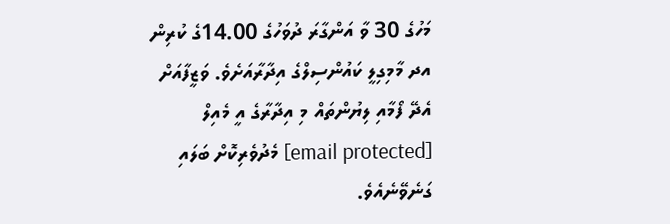މަހުގެ 30 ވާ އަންގާރަ ދުވަހުގެ 14.00ގެ ކުރިން އދ މާމިގިލީ ކައުންސިލްގެ އިދާރާއަށެވެ. ވަޒީފާއަށް އެދޭ ފޯމާއި ލިޔުންތައް މި އިދާރާގެ އީ މެއިލް [email protected] މެދުވެރިކޮށް ބަލައި ގަނެވޭނެއެވެ.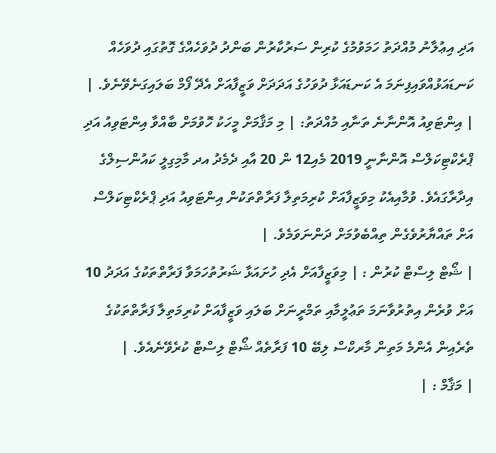އަދި އިޢުލާނު މުއްދަތު ހަމަވުމުގެ ކުރިން ސަރުކާރުން ބަންދު ދުވަހެއްގެ ގޮތުގައި ދުވަހެއް ކަނޑައަޅުއްވައިފިނަމަ އެ ކަނޑައަޅާ ދުވަހުގެ އަދަދަށް ވަޒީފާއަށް އެދޭ ފޯމް ބަލައިގަނެވޭނެވެ. |
| އިންޓަވިއު އޮންނާނެ ތަނާއި މުއްދަތު: | މި މަޤާމަށް މީހަކު ހޮވުމަށް ބާއްވާ އިންޓަވިއު އަދި ޕްރެކްޓިކަލްސް އޮންނާނީ 2019 މެއި12 ން 20 އާއި ދެމެދު އދ މާމިގިލީ ކައުންސިލްގެ އިދާރާގައެވެ. ވުމާއިއެކު މިވަޒީފާއަށް ކުރިމަތިލާ ފަރާތްތަކުން އިންޓަވިއު އަދި ޕްރެކްޓިކަލްސް އަށް ތައްޔާރުވެގެން ތިއްބެވުމަށް ދަންނަވަމެވެ. |
| ޝޯޓް ލިސްޓް ކުރުން : | މިވަޒީފާއަށް އެދި ހުށައަޅާ ޝަރުތުހަމަވާ ފަރާތްތަކުގެ އަދަދު 10 އަށް ވުރެން އިތުރުވާނަމަ ތަޢުލީމާއި ތަމްރީނަށް ބަލައި ވަޒީފާއަށް ކުރިމަތިލާ ފަރާތްތަކުގެ ތެރެއިން އެންމެ މަތިން މާރކްސް ލިބޭ 10 ފަރާތެއް ޝޯޓް ލިސްޓް ކުރެވޭނެއެވެ. |
| މަޤާމް : |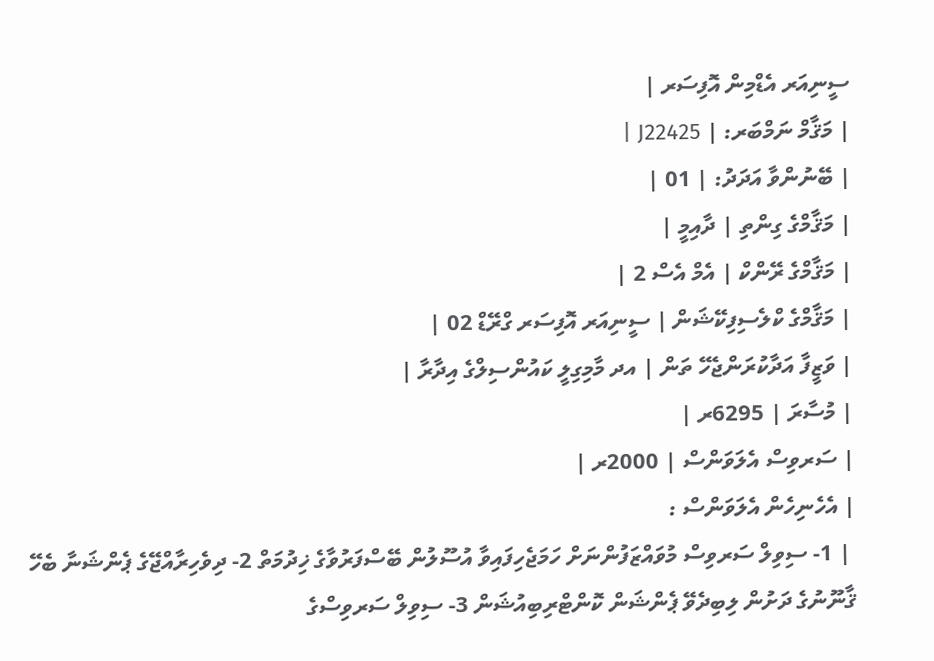ސީނިއަރ އެޑްމިން އޮފިސަރ |
| މަޤާމް ނަމްބަރ: | J22425 |
| ބޭނުންވާ އަދަދު: | 01 |
| މަޤާމްގެ ގިންތި | ދާއިމީ |
| މަޤާމްގެ ރޭންކް | އެމް އެސް 2 |
| މަޤާމްގެ ކްލެސިފިކޭޝަން | ސީނިއަރ އޮފިސަރ ގްރޭޑް 02 |
| ވަޒީފާ އަދާކުރަންޖެހޭ ތަން | އދ މާމިގިލީ ކައުންސިލްގެ އިދާރާ |
| މުސާރަ | 6295ރ |
| ސަރވިސް އެލަވަންސް | 2000ރ |
| އެހެނިހެން އެލަވަންސް :
 | 1- ސިވިލް ސަރވިސް މުވައްޒަފުންނަށް ހަމަޖެހިފައިވާ އުސޫލުން ބޭސްފަރުވާގެ ޚިދުމަތް 2- ދިވެހިރާއްޖޭގެ ޕެންޝަނާ ބެހޭ ޤާނޫނުގެ ދަށުން ލިބިދެވޭ ޕެންޝަން ކޮންޓްރިބިއުޝަން 3- ސިވިލް ސަރވިސްގެ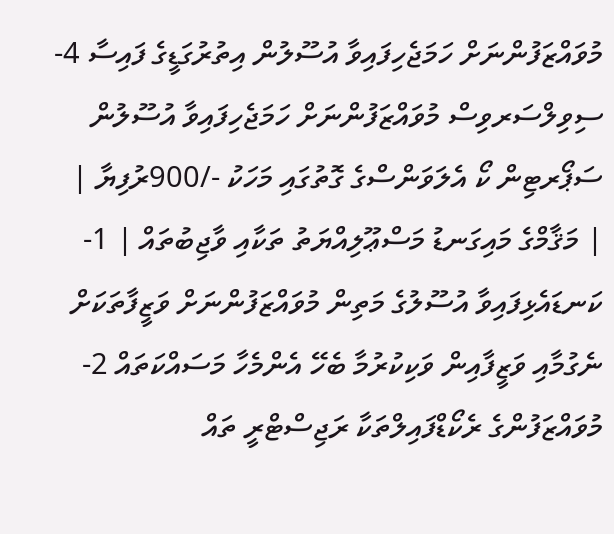މުވައްޒަފުންނަށް ހަމަޖެހިފައިވާ އުސޫލުން އިތުރުގަޑީގެ ފައިސާ 4- ސިވިލްސަރވިސް މުވައްޒަފުންނަށް ހަމަޖެހިފައިވާ އުސޫލުން ސަޕޯރޓިން ކޯ އެލަވަންސްގެ ގޮތުގައި މަހަކު -/900ރުފިޔާ |
| މަޤާމްގެ މައިގަނޑު މަސްޢޫލިއްޔަތު ތަކާއި ވާޖިބުތައް | 1- ކަނޑައެޅިފައިވާ އުސޫލުގެ މަތިން މުވައްޒަފުންނަށް ވަޒީފާތަކަށް ނެގުމާއި ވަޒީފާއިން ވަކިކުރުމާ ބެހޭ އެންމެހާ މަސައްކަތައް 2- މުވައްޒަފުންގެ ރެކޯޑްފައިލްތަކާ ރަޖިސްޓްރީ ތައް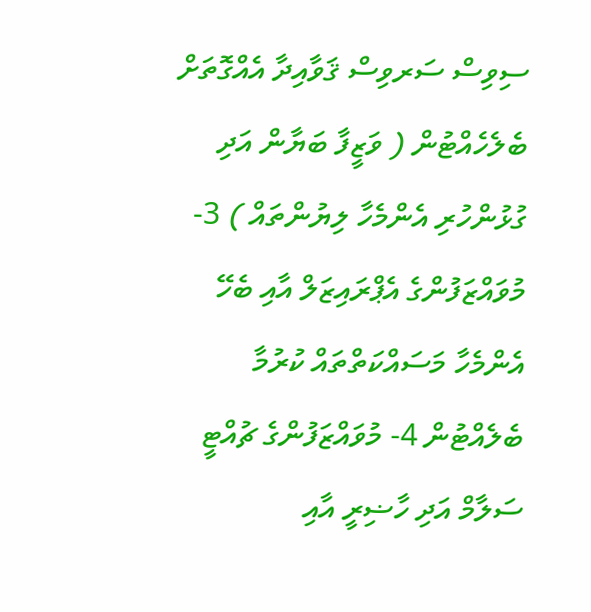ސިވިސް ސަރވިސް ޤަވާއިދާ އެއްގޮތަށް ބެލެހެއްޓުން ( ވަޒީފާ ބަޔާން އަދި ގުޅުންހުރި އެންމެހާ ލިޔުންތައް ) 3- މުވައްޒަފުންގެ އެޕްރައިޒަލް އާއި ބެހޭ އެންމެހާ މަސައްކަތްތައް ކުރުމާ ބެލެއްޓުން 4- މުވައްޒަފުންގެ ޗުއްޓީ ސަލާމް އަދި ހާޟިރީ އާއި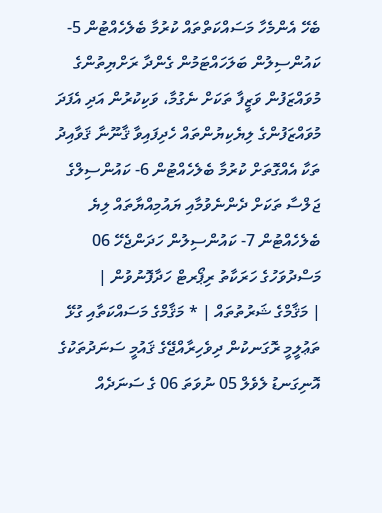ބެހޭ އެންމެހާ މަސައްކަތްތައް ކުރުމާ ބެލެހެއްޓުން 5- ކައުންސިލުން ބަލަހައްޓަމުން ގެންދާ ރަށްޔިތުންގެ މުވައްޒަފުން ވަޒީފާ ތަކަށް ނެގުމާ، ވަކިކުރުން އަދި އެފަދަ މުވައްޒަފުންގެ ލިޔެކިޔުންތައް ހެދިފައިވާ ޤާނޫނާ ޤަވާއިދު ތަކާ އެއްގޮތަށް ކުރުމާ ބެލެހެއްޓުން 6- ކައުންސިލްގެ ޖަލްސާ ތަކަށް ދެންނެވުމާއި ޔައުމިއްޔާތައް ލިޔެ ބެލެހެއްޓުން 7- ކައުންސިލުން ހަދަންޖެހޭ 06 މަސްދުވަހުގެ ހަރަކާތު ރިޕޯރޓް ހަދާފޮނުވުން |
| މަޤާމްގެ ޝަރުތުތައް | * މަޤާމްގެ މަސައްކަތާއި ގުޅޭ ތަޢުލީމީ ރޮގަނކުން ދިވެހިރާއްޖޭގެ ޤައުމީ ސަނަދުތަކުގެ އޮނިގަނޑު ލެވެލް 05 ނުވަތަ 06 ގެ ސަނަދެއް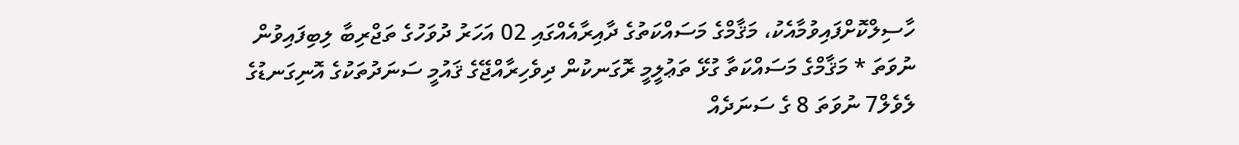ހާސިލްކޮށްފައިވުމާއެކު، މަޤާމްގެ މަސައްކަތުގެ ދާއިރާއެއްގައި 02 އަހަރު ދުވަހުގެ ތަޖްރިބާ ލިބިފައިވުން ނުވަތަ * މަޤާމްގެ މަސައްކަތާ ގުޅޭ ތަޢުލީމީ ރޮގަނކުން ދިވެހިރާއްޖޭގެ ޤައުމީ ސަނަދުތަކުގެ އޮނިގަނޑުގެ ލެވެލް7 ނުވަތަ 8 ގެ ސަނަދެއް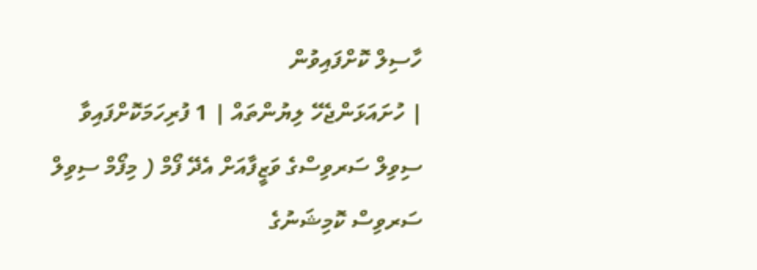ހާސިލް ކޮށްފައިވުން
| ހުށައަޅަންޖެހޭ ލިޔުންތައް | 1 ފުރިހަމަކޮށްފައިވާ ސިވިލް ސަރވިސްގެ ވަޒީފާއަށް އެދޭ ފޯމް ( މިފޯމް ސިވިލް ސަރވިސް ކޮމިޝަނުގެ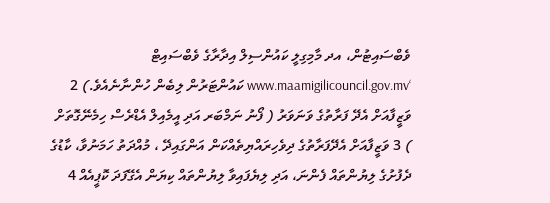ވެބްސައިޓުން، އދ މާމިގިލީ ކައުންސިލް އިދާރާގެ ވެބްސައިޓް ‘www.maamigilicouncil.gov.mv ކައުންޓަރުން ލިބެން ހުންނާނެއެވެ.) 2 ވަޒީފާއަށް އެދޭ ފަރާތުގެ ވަނަވަރު ( ފޯނު ނަމްބަރ އަދި އީމެއިލް އެޑްރެސް ހިމެނޭގޮތަށް ) 3 ވަޒީފާއަށް އެދޭފަރާތުގެ ދިވެހިރައްޔިތެއްކަން އަންގައިދޭ ، މުއްދަތު ހަމަނުވާ، ކާޑުގެ ދެފުށުގެ ލިޔުންތައް ފެންނަ، އަދި ލިޔެފައިވާ ލިޔުންތައް ކިޔަން އެގޭފަދަ ކޮޕީއެއް 4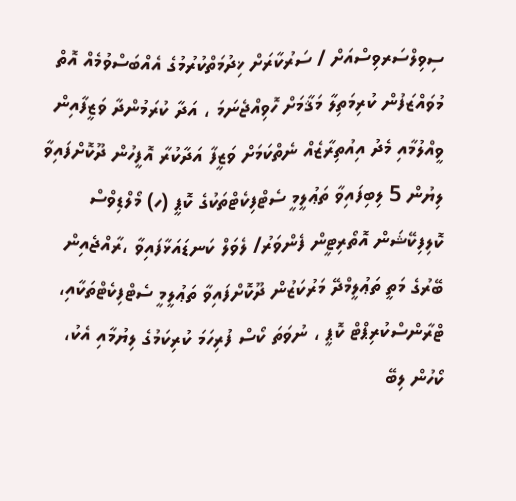ސިވިލްސަރވިސްއަށް / ސަރުކާރަށް ޚިދުމަތްކުރުމުގެ އެއްބަސްވުމެއް އޮތް މުވައްޒަފުން ކުރިމަތިލާ މަޤާމަށް ހޮވިއްޖެނަމަ ، އަދާ ކުރަމުންދާ ވަޒީފާއިން ވީއްލުމާއި މެދު އިއުތިރާޒެއް ނެތްކަމަށް ވަޒީފާ އަދާކުރާ އޮފީހުން ދޫކޮށްފައިވާ ލިޔުން 5 ލިބިފައިވާ ތަޢުލީމީ ސެޓްފިކެޓްތަކުގެ ކޮޕީ (ހ) މޯލްޑިވްސް ކޮލިފިކޭޝަން އޮތޯރިޓީން ފެންވަރު/ ލެވަލް ކަނޑައަޅާފައިވާ ،ރާއްޖެއިން ބޭރުގެ މަތީ ތަޢުލީމްދޭ މަރުކަޒުން ދޫކޮށްފައިވާ ތަޢުލީމީ ސެޓްފިކެޓްތަކާއި، ޓްރާންސްކުރިޕްޓް ކޮޕީ ، ނުވަތަ ކޯސް ފުރިހަމަ ކުރިކަމުގެ ލިޔުމާއި އެކު، ކޯހުން ލިބޭ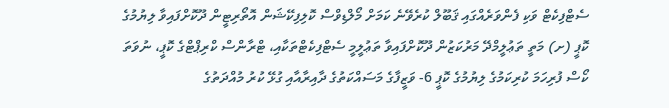ސެޓްފިކެޓް ވަކި ފެންވަރެއްގައި ޤަބޫލް ކުރެވޭނެ ކަމަށް މޯލްޑިވްސް ކޮލިފިކޭޝަން އޮތޯރިޓީން ދޫކޮށްފައިވާ ލިޔުމުގެ ކޮޕީ (ށ) މަތީ ތަޢުލީމްދޭ މަރުކަޒުން ދޫކޮށްފައިވާ ތަޢުލީމީ ސެޓްފިކެޓްތަކާއި، ޓްރާންސް ކްރިޕްޓްގެ ކޮޕީ، ނުވަތަ ކޯސް ފުރިހަމަ ކުރިކަމުގެ ލިޔުމުގެ ކޮޕީ 6- ވަޒީފާގެ މަސައްކަތުގެ ދާއިރާއާއި ގުޅޭ ކުރު މުއްދަތުގެ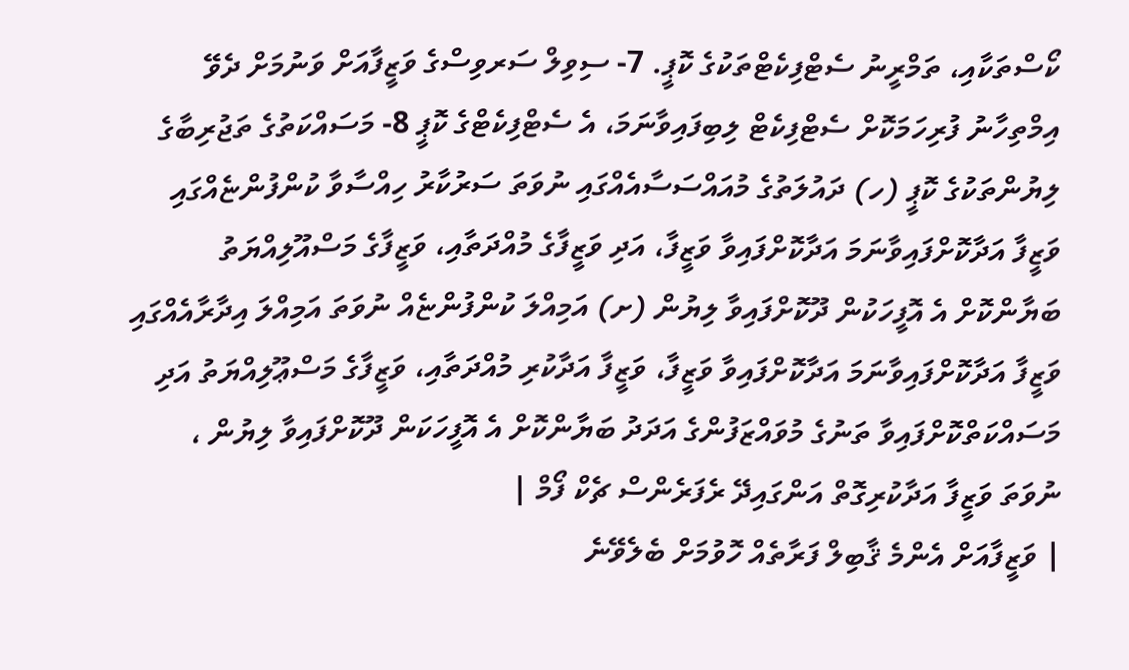ކޯސްތަކާއި، ތަމްރީނު ސެޓްފިކެޓްތަކުގެ ކޮޕީ. 7- ސިވިލް ސަރވިސްގެ ވަޒީފާއަށް ވަނުމަށް ދެވޭ އިމްތިހާނު ފުރިހަމަކޮށް ސެޓްފިކެޓް ލިބިފައިވާނަމަ، އެ ސެޓްފިކެޓްގެ ކޮޕީ 8- މަސައްކަތުގެ ތަޖުރިބާގެ ލިޔުންތަކުގެ ކޮޕީ (ހ) ދައުލަތުގެ މުއައްސަސާއެއްގައި ނުވަތަ ސަރުކާރު ހިއްސާވާ ކުންފުންޏެއްގައި ވަޒީފާ އަދާކޮށްފައިވާނަމަ އަދާކޮށްފައިވާ ވަޒީފާ، އަދި ވަޒީފާގެ މުއްދަތާއި، ވަޒީފާގެ މަސްއޫލިއްޔަތު ބަޔާންކޮށް އެ އޮފީހަކުން ދޫކޮށްފައިވާ ލިޔުން (ށ) އަމިއްލަ ކުންފުންޏެއް ނުވަތަ އަމިއްލަ އިދާރާއެއްގައި ވަޒީފާ އަދާކޮށްފައިވާނަމަ އަދާކޮށްފައިވާ ވަޒީފާ، ވަޒީފާ އަދާކުރި މުއްދަތާއި، ވަޒީފާގެ މަސްޢޫލިއްޔަތު އަދި މަސައްކަތްކޮށްފައިވާ ތަނުގެ މުވައްޒަފުންގެ އަދަދު ބަޔާންކޮށް އެ އޮފީހަކަން ދޫކޮށްފައިވާ ލިޔުން ، ނުވަތަ ވަޒީފާ އަދާކުރިގޮތް އަންގައިދޭ ރެފަރެންސް ޗެކް ފޯމް |
| ވަޒީފާއަށް އެންމެ ޤާބިލް ފަރާތެއް ހޮވުމަށް ބެލެވޭނެ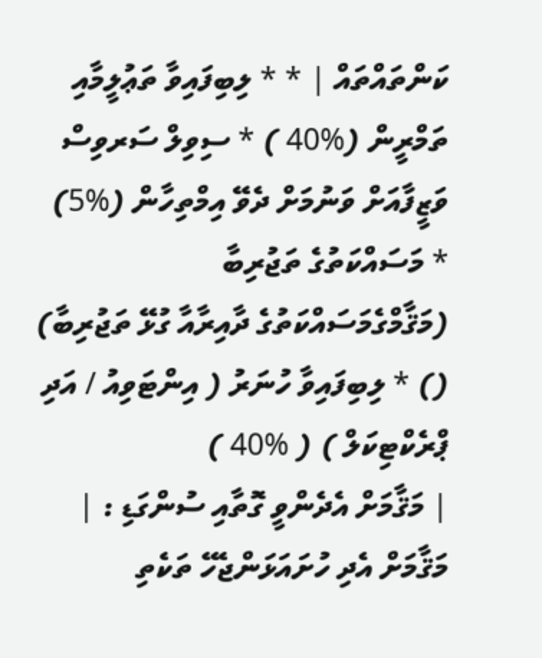ކަންތައްތައް | * * ލިބިފައިވާ ތަޢުލީމާއި ތަމްރީން (%40 ) * ސިވިލް ސަރވިސް ވަޒީފާއަށް ވަނުމަށް ދެވޭ އިމްތިހާން (%5) * މަސައްކަތުގެ ތަޖުރިބާ (މަޤާމްގެމަސައްކަތުގެ ދާއިރާއާ ގުޅޭ ތަޖުރިބާ) () * ލިބިފައިވާ ހުނަރު ( އިންޓަވިއު / އަދި ޕްރެކްޓިކަލް ) ( %40 )
| މަޤާމަށް އެދެންވީ ގޮތާއި ސުންގަޑި : | މަޤާމަށް އެދި ހުށައަޅަންޖެހޭ ތަކެތި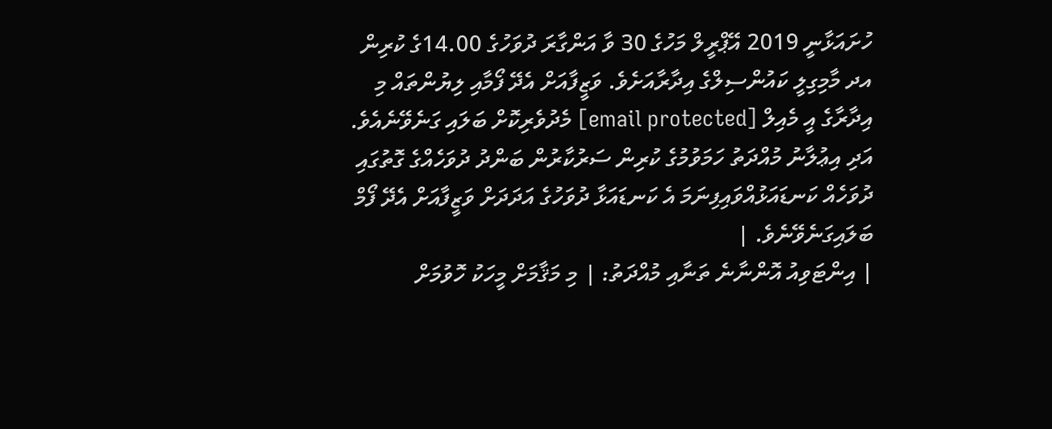ހުށައަޅާނީ 2019 އޭޕްރީލް މަހުގެ 30 ވާ އަންގާރަ ދުވަހުގެ 14.00ގެ ކުރިން އދ މާމިގިލީ ކައުންސިލްގެ އިދާރާއަށެވެ. ވަޒީފާއަށް އެދޭ ފޯމާއި ލިޔުންތައް މި އިދާރާގެ އީ މެއިލް [email protected] މެދުވެރިކޮށް ބަލައި ގަނެވޭނެއެވެ. އަދި އިޢުލާނު މުއްދަތު ހަމަވުމުގެ ކުރިން ސަރުކާރުން ބަންދު ދުވަހެއްގެ ގޮތުގައި ދުވަހެއް ކަނޑައަޅުއްވައިފިނަމަ އެ ކަނޑައަޅާ ދުވަހުގެ އަދަދަށް ވަޒީފާއަށް އެދޭ ފޯމް ބަލައިގަނެވޭނެވެ. |
| އިންޓަވިއު އޮންނާނެ ތަނާއި މުއްދަތު: | މި މަޤާމަށް މީހަކު ހޮވުމަށް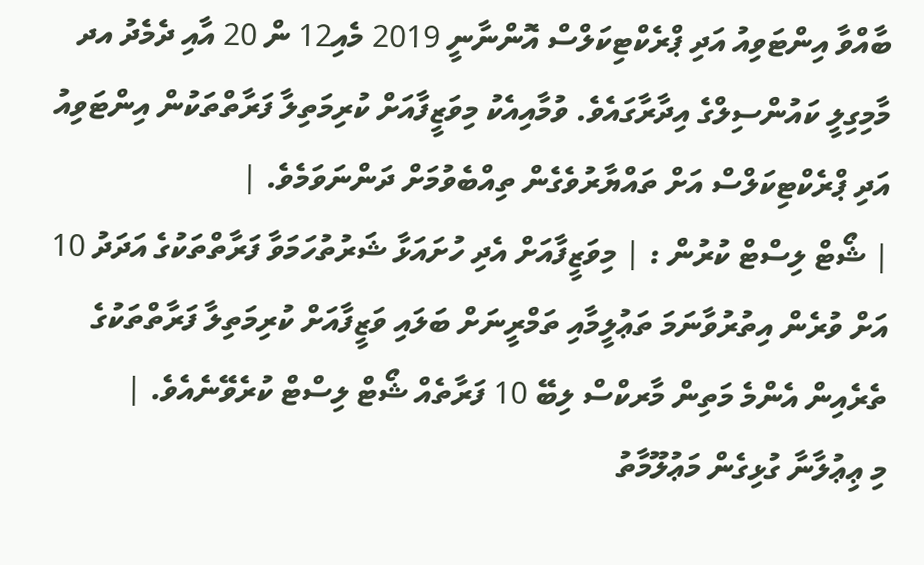ބާއްވާ އިންޓަވިއު އަދި ޕްރެކްޓިކަލްސް އޮންނާނީ 2019 މެއި12 ން 20 އާއި ދެމެދު އދ މާމިގިލީ ކައުންސިލްގެ އިދާރާގައެވެ. ވުމާއިއެކު މިވަޒީފާއަށް ކުރިމަތިލާ ފަރާތްތަކުން އިންޓަވިއު އަދި ޕްރެކްޓިކަލްސް އަށް ތައްޔާރުވެގެން ތިއްބެވުމަށް ދަންނަވަމެވެ. |
| ޝޯޓް ލިސްޓް ކުރުން : | މިވަޒީފާއަށް އެދި ހުށައަޅާ ޝަރުތުހަމަވާ ފަރާތްތަކުގެ އަދަދު 10 އަށް ވުރެން އިތުރުވާނަމަ ތަޢުލީމާއި ތަމްރީނަށް ބަލައި ވަޒީފާއަށް ކުރިމަތިލާ ފަރާތްތަކުގެ ތެރެއިން އެންމެ މަތިން މާރކްސް ލިބޭ 10 ފަރާތެއް ޝޯޓް ލިސްޓް ކުރެވޭނެއެވެ. |
މި ޢިޢުލާނާ ގުޅިގެން މަޢުލޫމާތު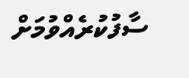ސާފުކުރެއްވުމަށް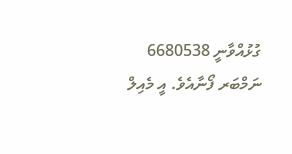ގުޅުއްވާނީ 6680538 ނަމްބަރ ފޯނާއެވެ. އީ މެއިލް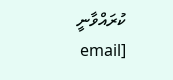ކުރައްވާނީ [email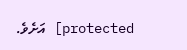protected] އަށެވެ.